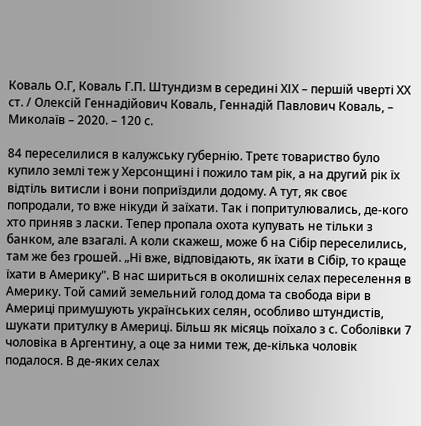Коваль О.Г, Коваль Г.П. Штундизм в середині ХІХ – першій чверті ХХ ст. / Олексій Геннадійович Коваль, Геннадій Павлович Коваль, – Миколаїв – 2020. – 120 с.

84 переселилися в калужську губернію. Третє товариство було купило землі теж у Херсонщині і пожило там рік, а на другий рік їх відтіль витисли і вони поприїздили додому. А тут, як своє попродали, то вже нікуди й заїхати. Так і попритулювались, де-кого хто приняв з ласки. Тепер пропала охота купувать не тільки з банком, але взагалі. А коли скажеш, може б на Сібір переселились, там же без грошей. „Ні вже, відповідають, як їхати в Сібір, то краще їхати в Америку". В нас шириться в околишніх селах переселення в Америку. Той самий земельний голод дома та свобода віри в Америці примушують українських селян, особливо штундистів, шукати притулку в Америці. Більш як місяць поїхало з с. Соболівки 7 чоловіка в Аргентину, а оце за ними теж, де-кілька чоловік подалося. В де-яких селах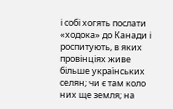і собі хогять послати «ходока» до Канади і роспитують, в яких провінціях живе більше українських селян; чи є там коло них ще земля; на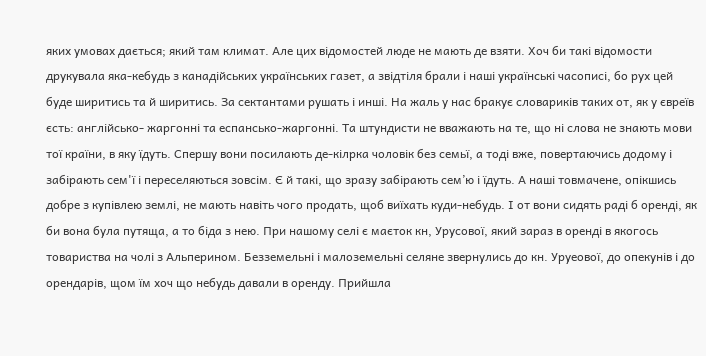яких умовах дається; який там климат. Але цих відомостей люде не мають де взяти. Хоч би такі відомости друкувала яка-кебудь з канадійських українських газет, а звідтіля брали і наші українські часописі, бо рух цей буде ширитись та й ширитись. За сектантами рушать і инші. На жаль у нас бракує словариків таких от, як у євреїв єсть: англійсько- жаргонні та еспансько-жаргонні. Та штундисти не вважають на те, що ні слова не знають мови тої країни, в яку їдуть. Спершу вони посилають де-кілрка чоловік без семьї, а тоді вже, повертаючись додому і забірають сем'ї і переселяються зовсім. Є й такі, що зразу забірають сем’ю і їдуть. А наші товмачене, опікшись добре з купівлею землі, не мають навіть чого продать, щоб виїхать куди-небудь. І от вони сидять раді б оренді, як би вона була путяща, а то біда з нею. При нашому селі є маєток кн, Урусової, який зараз в оренді в якогось товариства на чолі з Альперином. Безземельні і малоземельні селяне звернулись до кн. Уруеової, до опекунів і до орендарів, щом їм хоч що небудь давали в оренду. Прийшла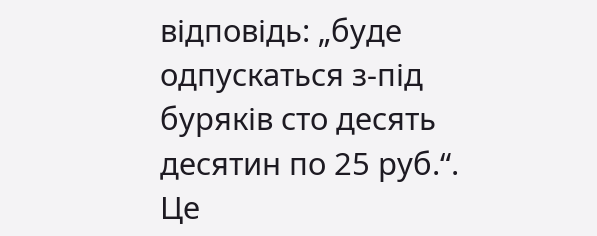відповідь: „буде одпускаться з-під буряків сто десять десятин по 25 руб.“. Це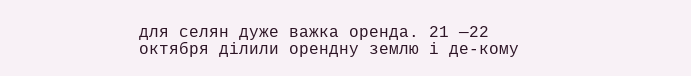для селян дуже важка оренда. 21 —22 октября ділили орендну землю і де-кому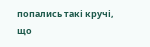попались такі кручі, що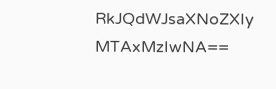RkJQdWJsaXNoZXIy MTAxMzIwNA==